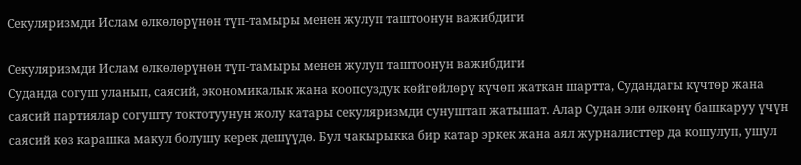Секуляризмди Ислам өлкөлөрүнөн түп-тамыры менен жулуп таштоонун важибдиги

Секуляризмди Ислам өлкөлөрүнөн түп-тамыры менен жулуп таштоонун важибдиги
Суданда согуш уланып, саясий, экономикалык жана коопсуздук көйгөйлөрү күчөп жаткан шартта, Судандагы күчтөр жана саясий партиялар согушту токтотуунун жолу катары секуляризмди сунуштап жатышат. Алар Судан эли өлкөнү башкаруу үчүн саясий көз карашка макул болушу керек дешүүдө. Бул чакырыкка бир катар эркек жана аял журналисттер да кошулуп, ушул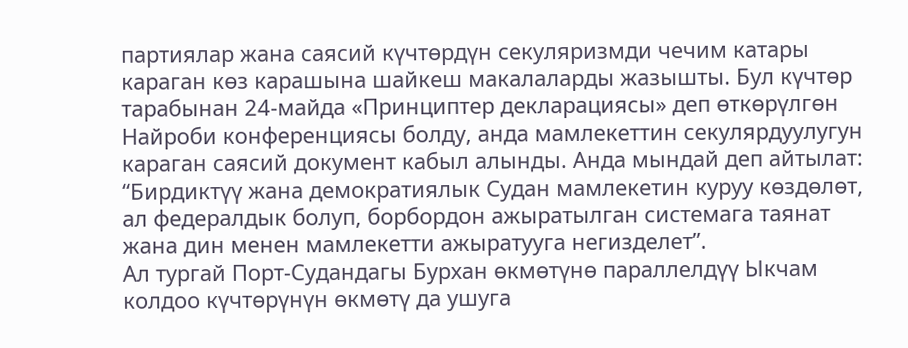партиялар жана саясий күчтөрдүн секуляризмди чечим катары караган көз карашына шайкеш макалаларды жазышты. Бул күчтөр тарабынан 24-майда «Принциптер декларациясы» деп өткөрүлгөн Найроби конференциясы болду, анда мамлекеттин секулярдуулугун караган саясий документ кабыл алынды. Анда мындай деп айтылат: “Бирдиктүү жана демократиялык Судан мамлекетин куруу көздөлөт, ал федералдык болуп, борбордон ажыратылган системага таянат жана дин менен мамлекетти ажыратууга негизделет”.
Ал тургай Порт-Судандагы Бурхан өкмөтүнө параллелдүү Ыкчам колдоо күчтөрүнүн өкмөтү да ушуга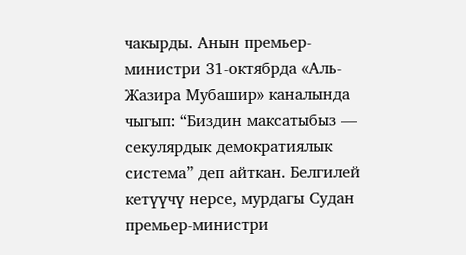чакырды. Анын премьер-министри 31-октябрда «Аль-Жазира Мубашир» каналында чыгып: “Биздин максатыбыз — секулярдык демократиялык система” деп айткан. Белгилей кетүүчү нерсе, мурдагы Судан премьер-министри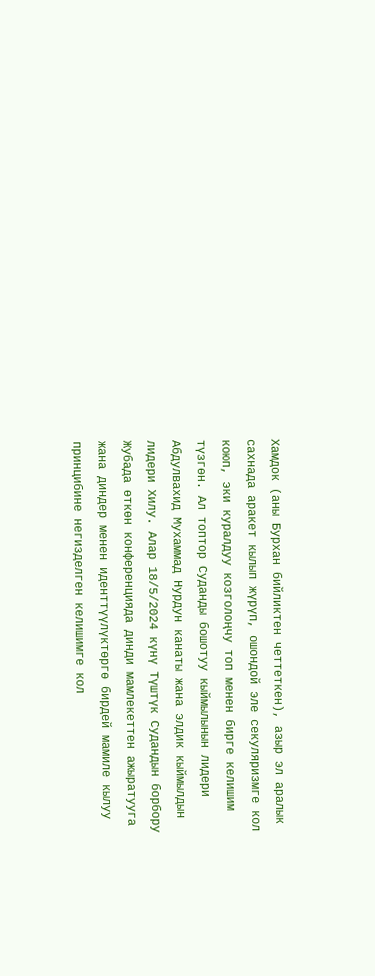Хамдок (аны Бурхан бийликтен четтеткен), азыр эл аралык сахнада аракет кылып жүрүп, ошондой эле секуляризмге кол коюп, эки куралдуу козголоңчу топ менен бирге келишим түзгөн. Ал топтор Суданды бошотуу кыймылынын лидери Абдулвахид Мухаммад Нурдун канаты жана элдик кыймылдын лидери Хилу. Алар 18/5/2024 күнү Түштүк Судандын борбору Жубада өткөн конференцияда динди мамлекеттен ажыратууга жана диндер менен иденттүүлүктөргө бирдей мамиле кылуу принцибине негизделген келишимге кол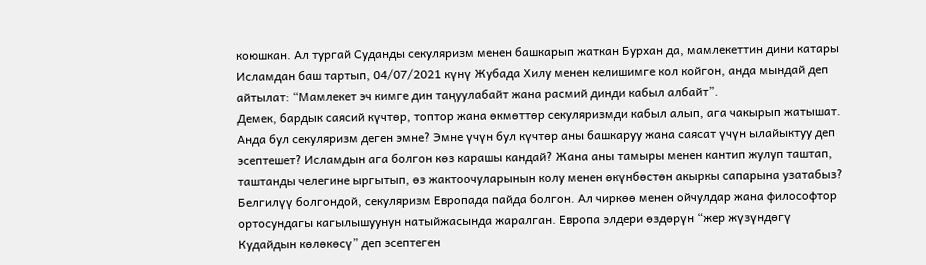коюшкан. Ал тургай Суданды секуляризм менен башкарып жаткан Бурхан да, мамлекеттин дини катары Исламдан баш тартып, 04/07/2021 күнү Жубада Хилу менен келишимге кол койгон, анда мындай деп айтылат: “Мамлекет эч кимге дин таңуулабайт жана расмий динди кабыл албайт”.
Демек, бардык саясий күчтөр, топтор жана өкмөттөр секуляризмди кабыл алып, ага чакырып жатышат. Анда бул секуляризм деген эмне? Эмне үчүн бул күчтөр аны башкаруу жана саясат үчүн ылайыктуу деп эсептешет? Исламдын ага болгон көз карашы кандай? Жана аны тамыры менен кантип жулуп таштап, таштанды челегине ыргытып, өз жактоочуларынын колу менен өкүнбөстөн акыркы сапарына узатабыз?
Белгилүү болгондой, секуляризм Европада пайда болгон. Ал чиркөө менен ойчулдар жана философтор ортосундагы кагылышуунун натыйжасында жаралган. Европа элдери өздөрүн “жер жүзүндөгү Кудайдын көлөкөсү” деп эсептеген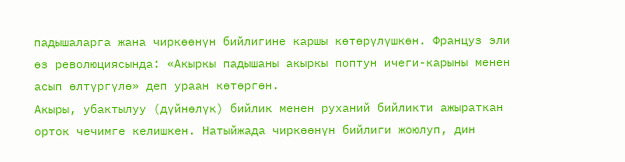падышаларга жана чиркөөнүн бийлигине каршы көтөрүлүшкөн. Француз эли өз революциясында: «Акыркы падышаны акыркы поптун ичеги-карыны менен асып өлтүргүлө» деп ураан көтөргөн.
Акыры, убактылуу (дүйнөлүк) бийлик менен руханий бийликти ажыраткан орток чечимге келишкен. Натыйжада чиркөөнүн бийлиги жоюлуп, дин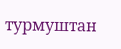турмуштан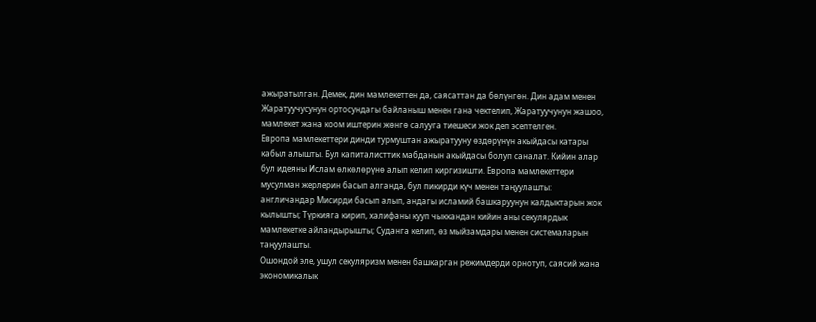ажыратылган. Демек, дин мамлекеттен да, саясаттан да бөлүнгөн. Дин адам менен Жаратуучусунун ортосундагы байланыш менен гана чектелип, Жаратуучунун жашоо, мамлекет жана коом иштерин жөнгө салууга тиешеси жок деп эсептелген.
Европа мамлекеттери динди турмуштан ажыратууну өздөрүнүн акыйдасы катары кабыл алышты. Бул капиталисттик мабданын акыйдасы болуп саналат. Кийин алар бул идеяны Ислам өлкөлөрүнө алып келип киргизишти. Европа мамлекеттери мусулман жерлерин басып алганда, бул пикирди күч менен таңуулашты: англичандар Мисирди басып алып, андагы исламий башкаруунун калдыктарын жок кылышты; Түркияга кирип, халифаны кууп чыккандан кийин аны секулярдык мамлекетке айландырышты; Суданга келип, өз мыйзамдары менен системаларын таңуулашты.
Ошондой эле, ушул секуляризм менен башкарган режимдерди орнотуп, саясий жана экономикалык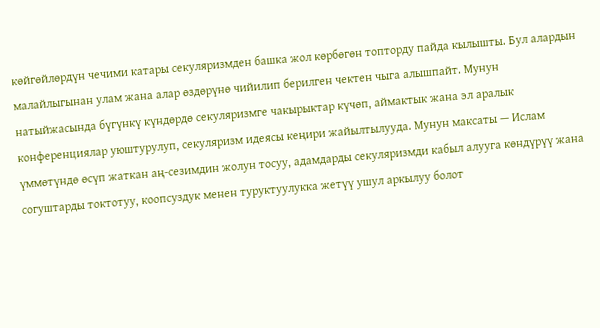көйгөйлөрдүн чечими катары секуляризмден башка жол көрбөгөн топторду пайда кылышты. Бул алардын малайлыгынан улам жана алар өздөрүнө чийилип берилген чектен чыга алышпайт. Мунун натыйжасында бүгүнкү күндөрдө секуляризмге чакырыктар күчөп, аймактык жана эл аралык конференциялар уюштурулуп, секуляризм идеясы кеңири жайылтылууда. Мунун максаты — Ислам үммөтүндө өсүп жаткан аң-сезимдин жолун тосуу, адамдарды секуляризмди кабыл алууга көндүрүү жана согуштарды токтотуу, коопсуздук менен туруктуулукка жетүү ушул аркылуу болот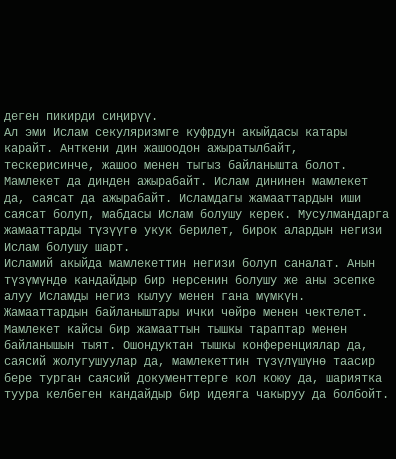деген пикирди сиңирүү.
Ал эми Ислам секуляризмге куфрдун акыйдасы катары карайт. Анткени дин жашоодон ажыратылбайт, тескерисинче, жашоо менен тыгыз байланышта болот. Мамлекет да динден ажырабайт. Ислам дининен мамлекет да, саясат да ажырабайт. Исламдагы жамааттардын иши саясат болуп, мабдасы Ислам болушу керек. Мусулмандарга жамааттарды түзүүгө укук берилет, бирок алардын негизи Ислам болушу шарт.
Исламий акыйда мамлекеттин негизи болуп саналат. Анын түзүмүндө кандайдыр бир нерсенин болушу же аны эсепке алуу Исламды негиз кылуу менен гана мүмкүн. Жамааттардын байланыштары ички чөйрө менен чектелет. Мамлекет кайсы бир жамааттын тышкы тараптар менен байланышын тыят. Ошондуктан тышкы конференциялар да, саясий жолугушуулар да, мамлекеттин түзүлүшүнө таасир бере турган саясий документтерге кол коюу да, шариятка туура келбеген кандайдыр бир идеяга чакыруу да болбойт.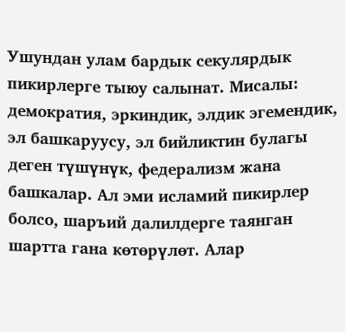Ушундан улам бардык секулярдык пикирлерге тыюу салынат. Мисалы: демократия, эркиндик, элдик эгемендик, эл башкаруусу, эл бийликтин булагы деген түшүнүк, федерализм жана башкалар. Ал эми исламий пикирлер болсо, шаръий далилдерге таянган шартта гана көтөрүлөт. Алар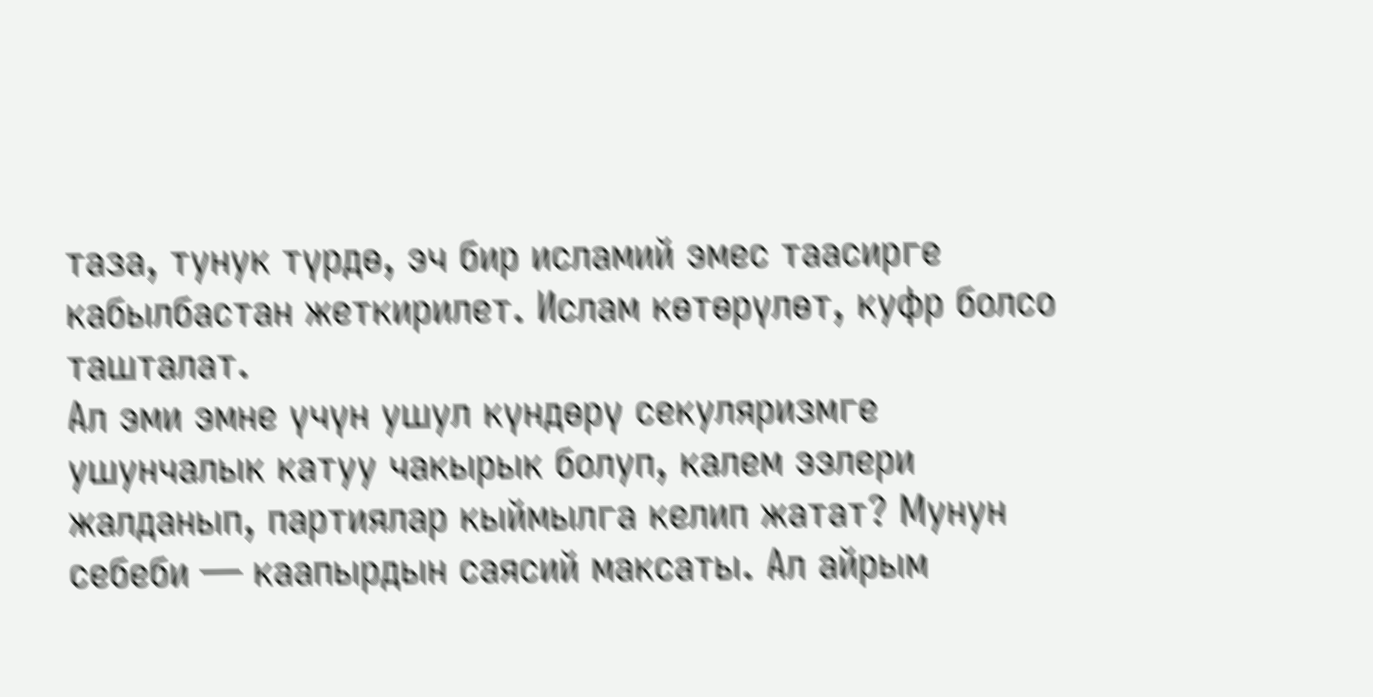таза, тунук түрдө, эч бир исламий эмес таасирге кабылбастан жеткирилет. Ислам көтөрүлөт, куфр болсо ташталат.
Ал эми эмне үчүн ушул күндөрү секуляризмге ушунчалык катуу чакырык болуп, калем ээлери жалданып, партиялар кыймылга келип жатат? Мунун себеби — каапырдын саясий максаты. Ал айрым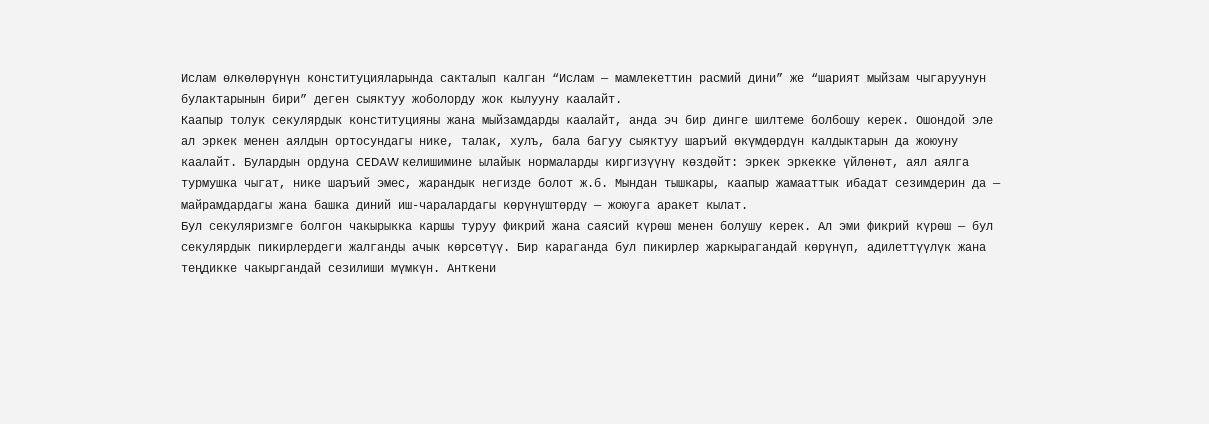Ислам өлкөлөрүнүн конституцияларында сакталып калган “Ислам — мамлекеттин расмий дини” же “шарият мыйзам чыгаруунун булактарынын бири” деген сыяктуу жоболорду жок кылууну каалайт.
Каапыр толук секулярдык конституцияны жана мыйзамдарды каалайт, анда эч бир динге шилтеме болбошу керек. Ошондой эле ал эркек менен аялдын ортосундагы нике, талак, хулъ, бала багуу сыяктуу шаръий өкүмдөрдүн калдыктарын да жоюуну каалайт. Булардын ордуна CEDAW келишимине ылайык нормаларды киргизүүнү көздөйт: эркек эркекке үйлөнөт, аял аялга турмушка чыгат, нике шаръий эмес, жарандык негизде болот ж.б. Мындан тышкары, каапыр жамааттык ибадат сезимдерин да — майрамдардагы жана башка диний иш-чаралардагы көрүнүштөрдү — жоюуга аракет кылат.
Бул секуляризмге болгон чакырыкка каршы туруу фикрий жана саясий күрөш менен болушу керек. Ал эми фикрий күрөш — бул секулярдык пикирлердеги жалганды ачык көрсөтүү. Бир караганда бул пикирлер жаркырагандай көрүнүп, адилеттүүлүк жана теңдикке чакыргандай сезилиши мүмкүн. Анткени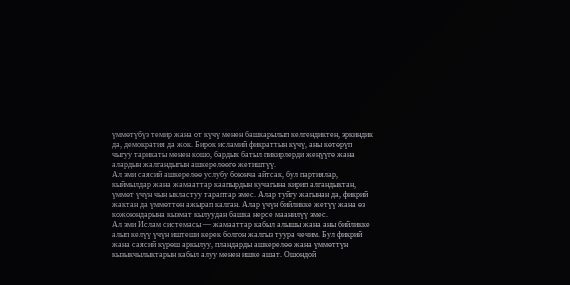үммөтүбүз темир жана от күчү менен башкарылып келгендиктен, эркиндик да, демократия да жок. Бирок исламий фикраттын күчү, аны көтөрүп чыгуу тарикаты менен кошо, бардык батыл пикирлерди жеңүүгө жана алардын жалгандыгын ашкерелөөгө жетиштүү.
Ал эми саясий ашкерелөө услубу боюнча айтсак, бул партиялар, кыймылдар жана жамааттар каапырдын кучагына кирип алгандыктан, үммөт үчүн чын ыкластуу тараптар эмес. Алар туйгу жагынан да, фикрий жактан да үммөттөн ажырап калган. Алар үчүн бийликке жетүү жана өз кожоюндарына кызмат кылуудан башка нерсе маанилүү эмес.
Ал эми Ислам системасы — жамааттар кабыл алышы жана аны бийликке алып келүү үчүн иштеши керек болгон жалгыз туура чечим. Бул фикрий жана саясий күрөш аркылуу, пландарды ашкерелөө жана үммөттүн кызыкчылыктарын кабыл алуу менен ишке ашат. Ошондой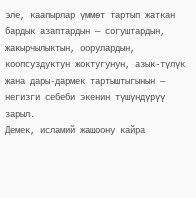эле, каапырлар үммөт тартып жаткан бардык азаптардын — согуштардын, жакырчылыктын, оорулардын, коопсуздуктун жоктугунун, азык-түлүк жана дары-дармек тартыштыгынын — негизги себеби экенин түшүндүрүү зарыл.
Демек, исламий жашоону кайра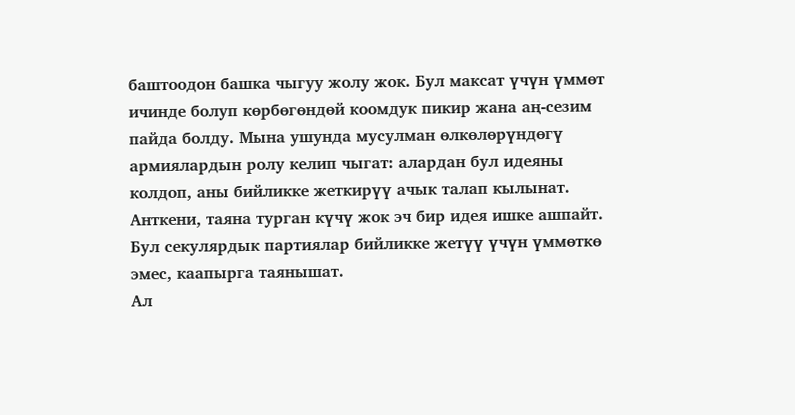баштоодон башка чыгуу жолу жок. Бул максат үчүн үммөт ичинде болуп көрбөгөндөй коомдук пикир жана аң-сезим пайда болду. Мына ушунда мусулман өлкөлөрүндөгү армиялардын ролу келип чыгат: алардан бул идеяны колдоп, аны бийликке жеткирүү ачык талап кылынат. Анткени, таяна турган күчү жок эч бир идея ишке ашпайт. Бул секулярдык партиялар бийликке жетүү үчүн үммөткө эмес, каапырга таянышат.
Ал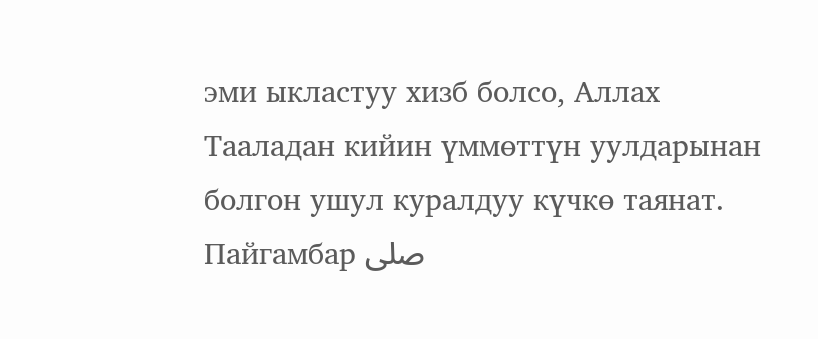эми ыкластуу хизб болсо, Аллах Тааладан кийин үммөттүн уулдарынан болгон ушул куралдуу күчкө таянат. Пайгамбар صلى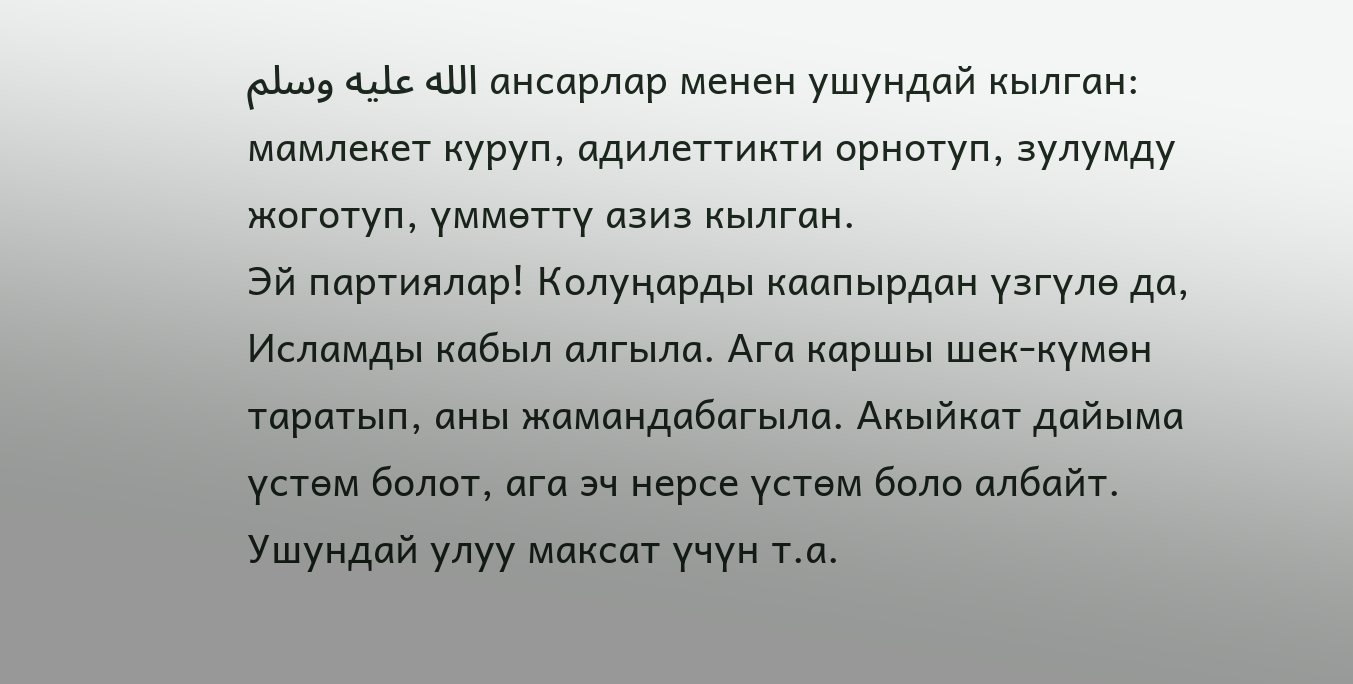الله عليه وسلم ансарлар менен ушундай кылган: мамлекет куруп, адилеттикти орнотуп, зулумду жоготуп, үммөттү азиз кылган.
Эй партиялар! Колуңарды каапырдан үзгүлө да, Исламды кабыл алгыла. Ага каршы шек-күмөн таратып, аны жамандабагыла. Акыйкат дайыма үстөм болот, ага эч нерсе үстөм боло албайт. Ушундай улуу максат үчүн т.а.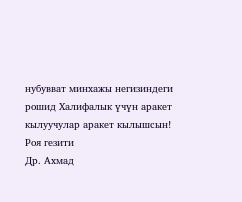нубувват минхажы негизиндеги рошид Халифалык үчүн аракет кылуучулар аракет кылышсын!
Роя гезити
Др. Ахмад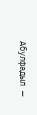Абулфадыл —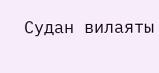Судан вилаяты